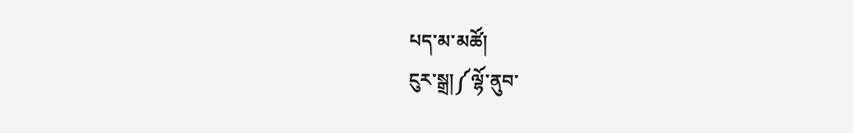པད་མ་མཚོ།
ངུར་སྒྲ།༼ལྷོ་ནུབ་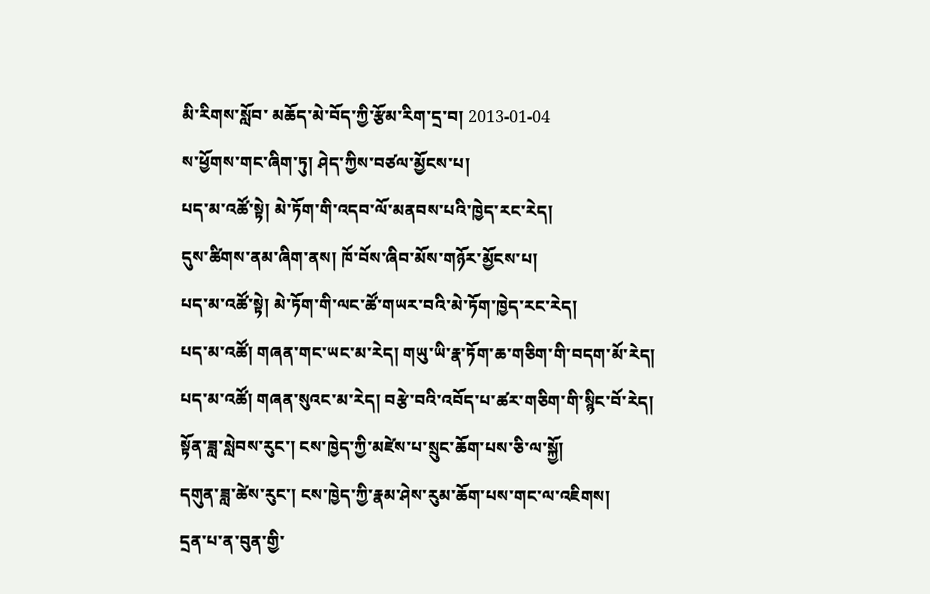མི་རིགས་སློབ་ མཆོད་མེ་བོད་ཀྱི་རྩོམ་རིག་དྲ་བ། 2013-01-04
ས་ཕྱོགས་གང་ཞིག་ཏུ། ཤེད་ཀྱིས་བཙལ་མྱོངས་པ།
པད་མ་འཚོ་སྟེ། མེ་ཏོག་གི་འདབ་ལོ་མནབས་པའི་ཁྱེད་རང་རེད།
དུས་ཚིགས་ནམ་ཞིག་ནས། ཁོ་བོས་ཞིབ་མོས་གཉོར་མྱོངས་པ།
པད་མ་འཚོ་སྟེ། མེ་ཏོག་གི་ལང་ཚོ་གཡར་བའི་མེ་ཏོག་ཁྱེད་རང་རེད།
པད་མ་འཚོ། གཞན་གང་ཡང་མ་རེད། གཡུ་ཡི་རྣ་ཏོག་ཆ་གཅིག་གི་བདག་མོ་རེད།
པད་མ་འཚོ། གཞན་སུའང་མ་རེད། བརྩེ་བའི་འབོད་པ་ཚར་གཅིག་གི་སྙིང་བོ་རེད།
སྟོན་ཟླ་སླེབས་རུང་། ངས་ཁྱེད་ཀྱི་མཛེས་པ་སྲུང་ཆོག་པས་ཅི་ལ་སྐྱོ།
དགུན་ཟླ་ཚེས་རུང་། ངས་ཁྱེད་ཀྱི་རྣམ་ཤེས་རུམ་ཆོག་པས་གང་ལ་འཇིགས།
དྲན་པ་ན་བུན་གྱི་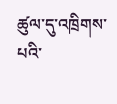ཚུལ་དུ་འཁྲིགས་པའི་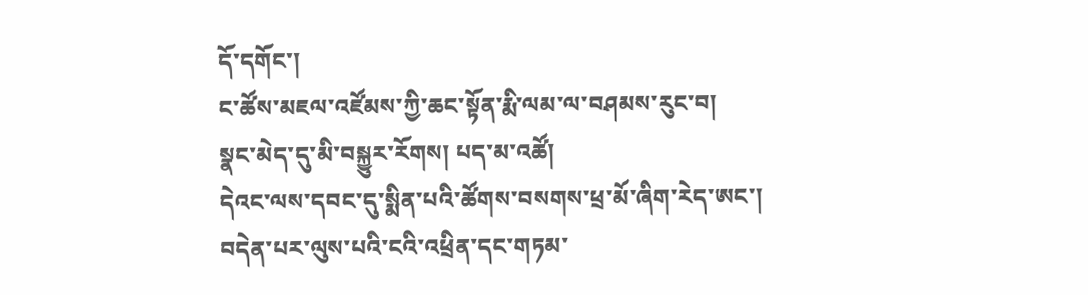དོ་དགོང་།
ང་ཚོས་མཇལ་འཛོམས་ཀྱི་ཆང་སྟོན་རྨི་ལམ་ལ་བཤམས་རུང་བ།
སྣང་མེད་དུ་མི་བསྐྱུར་རོགས། པད་མ་འཚོ།
དེའང་ལས་དབང་དུ་སྨིན་པའི་ཚོགས་བསགས་ཕྲ་མོ་ཞིག་རེད་ཨང་།
བདེན་པར་ལུས་པའི་ངའི་འཕྲིན་དང་གཏམ་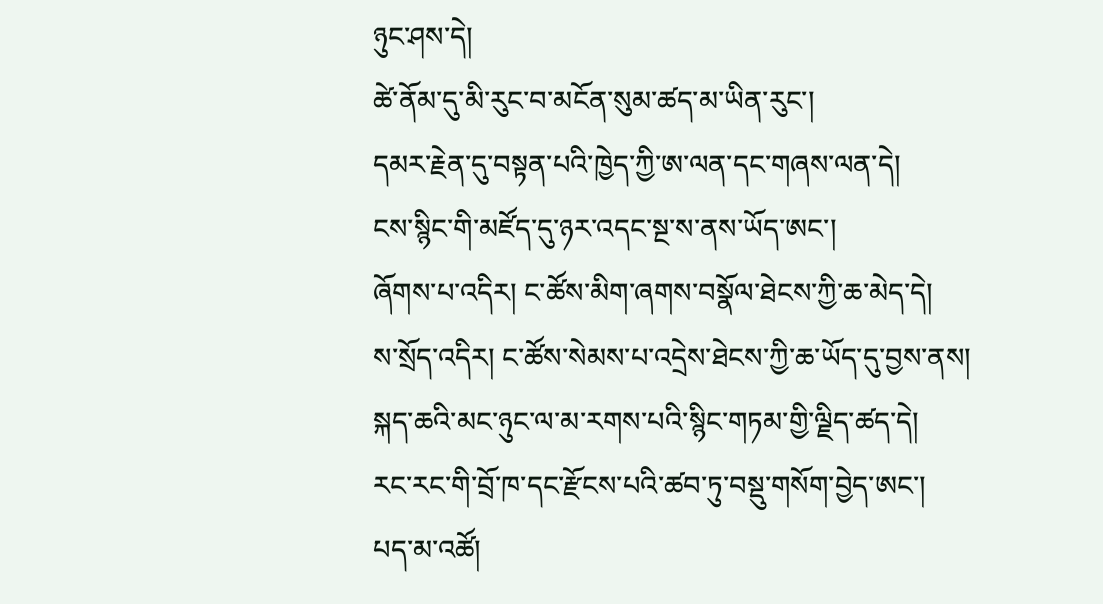ཉུང་ཤས་དེ།
ཚེ་ནོམ་དུ་མི་རུང་བ་མངོན་སུམ་ཚད་མ་ཡིན་རུང་།
དམར་རྗེན་དུ་བསྟན་པའི་ཁྱེད་ཀྱི་ཨ་ལན་དང་གཞས་ལན་དེ།
ངས་སྙིང་གི་མཛོད་དུ་ཉར་འདང་སྔ་ས་ནས་ཡོད་ཨང་།
ཞོགས་པ་འདིར། ང་ཚོས་མིག་ཞགས་བསྣོལ་ཐེངས་ཀྱི་ཆ་མེད་དེ།
ས་སྲོད་འདིར། ང་ཚོས་སེམས་པ་འདྲེས་ཐེངས་ཀྱི་ཆ་ཡོད་དུ་བྱས་ནས།
སྐད་ཆའི་མང་ཉུང་ལ་མ་རགས་པའི་སྙིང་གཏམ་གྱི་ལྗིད་ཚད་དེ།
རང་རང་གི་བྲོ་ཁ་དང་རྫོངས་པའི་ཚབ་ཏུ་བསྡུ་གསོག་བྱེད་ཨང་།
པད་མ་འཚོ།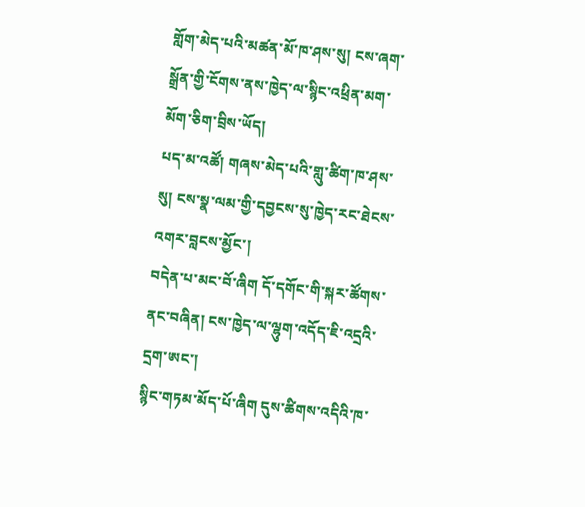གློག་མེད་པའི་མཚན་མོ་ཁ་ཤས་སུ། ངས་ཞག་སྒྲོན་གྱི་ངོགས་ནས་ཁྱེད་ལ་སྙིང་འཕྲིན་མག་མོག་ཅིག་བྲིས་ཡོད།
པད་མ་འཚོ། གཞས་མེད་པའི་གླུ་ཚིག་ཁ་ཤས་སུ། ངས་སྣ་ལམ་གྱི་དབྱངས་སུ་ཁྱེད་རང་ཐེངས་འགར་བླངས་མྱོང་།
བདེན་པ་མང་བོ་ཞིག དོ་དགོང་གི་སྐར་ཚོགས་ནང་བཞིན། ངས་ཁྱེད་ལ་ལྷུག་འདོད་ཇི་འདྲའི་དྲག་ཨང་།
སྙིང་གཏམ་མོད་པོ་ཞིག དུས་ཚིགས་འདིའི་ཁ་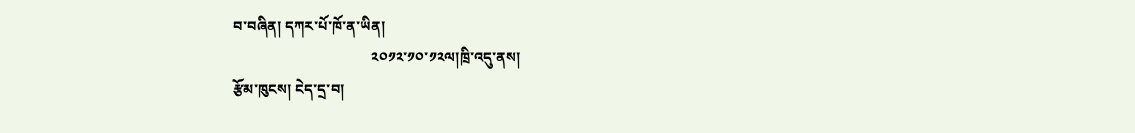བ་བཞིན། དཀར་པོ་ཁོ་ན་ཡིན།
                                      ༢༠༡༢་༡༠་༡༢ལ།ཁྲི་འདུ་ནས།
རྩོམ་ཁུངས། ངེད་དྲ་བ།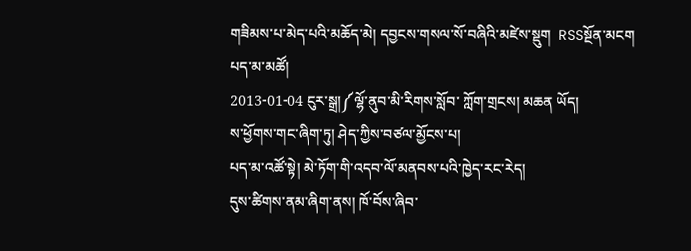གཟིམས་པ་མེད་པའི་མཆོད་མེ། དབྱངས་གསལ་སོ་བཞིའི་མཛེས་སྡུག  RSSསྔོན་མངག
པད་མ་མཚོ།
2013-01-04 ངུར་སྒྲ།༼ལྷོ་ནུབ་མི་རིགས་སློབ་ ཀློག་གྲངས། མཆན ཡོད།
ས་ཕྱོགས་གང་ཞིག་ཏུ། ཤེད་ཀྱིས་བཙལ་མྱོངས་པ།
པད་མ་འཚོ་སྟེ། མེ་ཏོག་གི་འདབ་ལོ་མནབས་པའི་ཁྱེད་རང་རེད།
དུས་ཚིགས་ནམ་ཞིག་ནས། ཁོ་བོས་ཞིབ་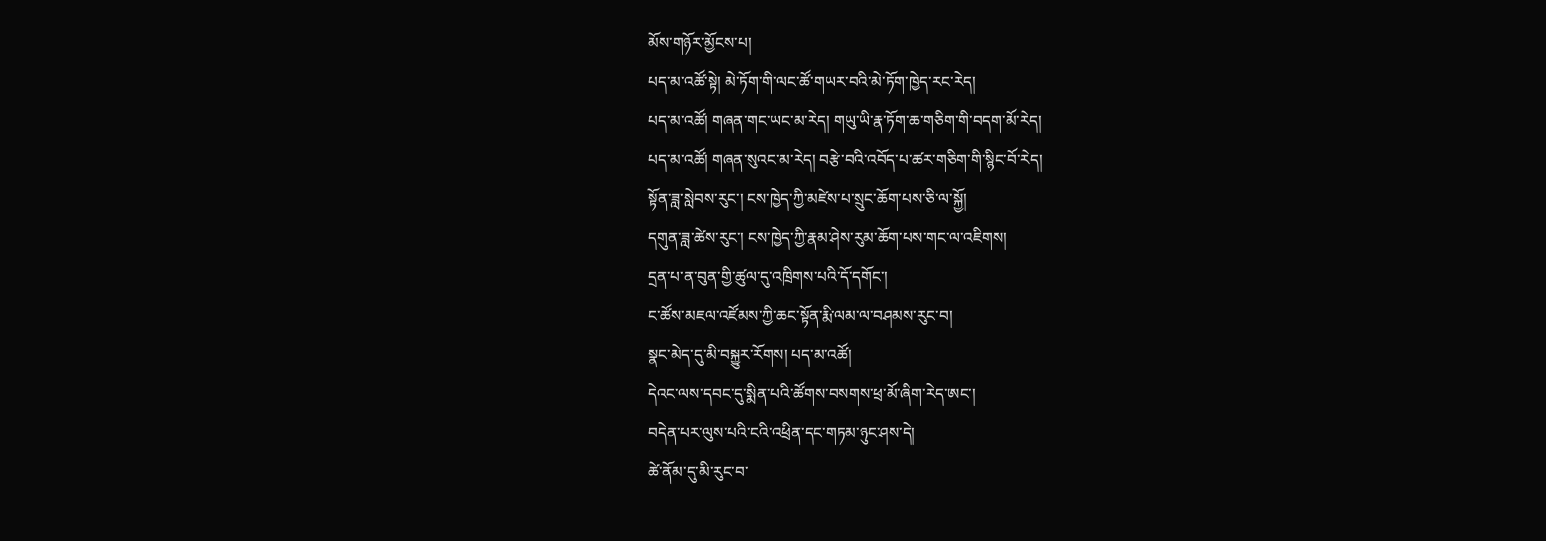མོས་གཉོར་མྱོངས་པ།
པད་མ་འཚོ་སྟེ། མེ་ཏོག་གི་ལང་ཚོ་གཡར་བའི་མེ་ཏོག་ཁྱེད་རང་རེད།
པད་མ་འཚོ། གཞན་གང་ཡང་མ་རེད། གཡུ་ཡི་རྣ་ཏོག་ཆ་གཅིག་གི་བདག་མོ་རེད།
པད་མ་འཚོ། གཞན་སུའང་མ་རེད། བརྩེ་བའི་འབོད་པ་ཚར་གཅིག་གི་སྙིང་བོ་རེད།
སྟོན་ཟླ་སླེབས་རུང་། ངས་ཁྱེད་ཀྱི་མཛེས་པ་སྲུང་ཆོག་པས་ཅི་ལ་སྐྱོ།
དགུན་ཟླ་ཚེས་རུང་། ངས་ཁྱེད་ཀྱི་རྣམ་ཤེས་རུམ་ཆོག་པས་གང་ལ་འཇིགས།
དྲན་པ་ན་བུན་གྱི་ཚུལ་དུ་འཁྲིགས་པའི་དོ་དགོང་།
ང་ཚོས་མཇལ་འཛོམས་ཀྱི་ཆང་སྟོན་རྨི་ལམ་ལ་བཤམས་རུང་བ།
སྣང་མེད་དུ་མི་བསྐྱུར་རོགས། པད་མ་འཚོ།
དེའང་ལས་དབང་དུ་སྨིན་པའི་ཚོགས་བསགས་ཕྲ་མོ་ཞིག་རེད་ཨང་།
བདེན་པར་ལུས་པའི་ངའི་འཕྲིན་དང་གཏམ་ཉུང་ཤས་དེ།
ཚེ་ནོམ་དུ་མི་རུང་བ་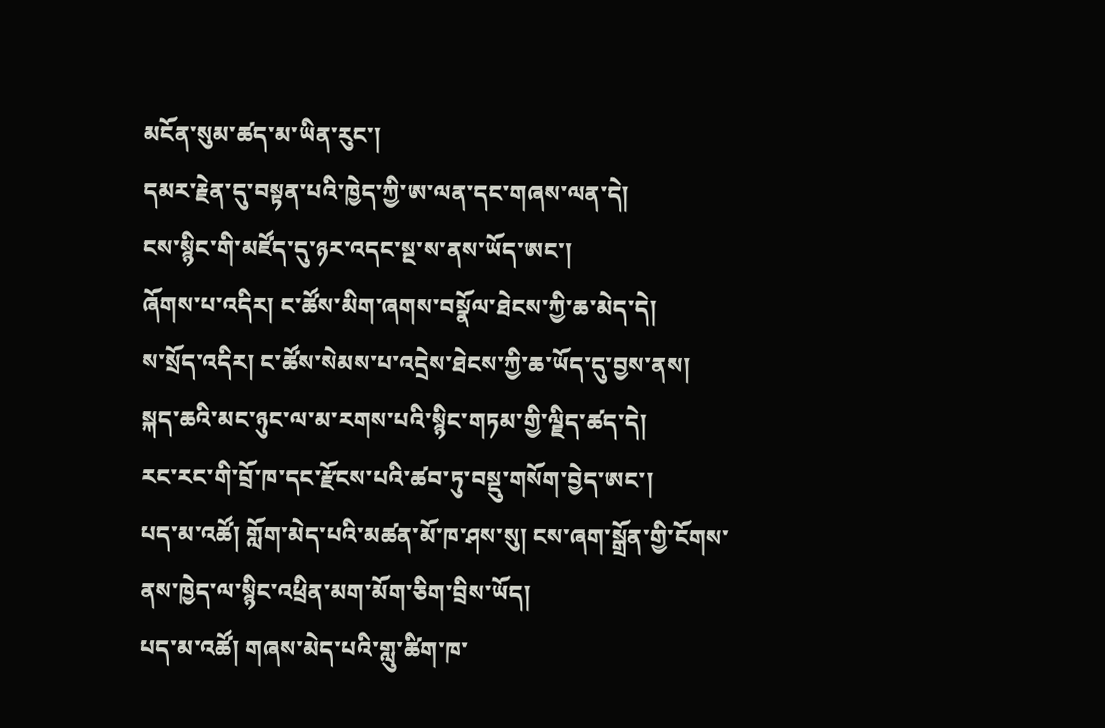མངོན་སུམ་ཚད་མ་ཡིན་རུང་།
དམར་རྗེན་དུ་བསྟན་པའི་ཁྱེད་ཀྱི་ཨ་ལན་དང་གཞས་ལན་དེ།
ངས་སྙིང་གི་མཛོད་དུ་ཉར་འདང་སྔ་ས་ནས་ཡོད་ཨང་།
ཞོགས་པ་འདིར། ང་ཚོས་མིག་ཞགས་བསྣོལ་ཐེངས་ཀྱི་ཆ་མེད་དེ།
ས་སྲོད་འདིར། ང་ཚོས་སེམས་པ་འདྲེས་ཐེངས་ཀྱི་ཆ་ཡོད་དུ་བྱས་ནས།
སྐད་ཆའི་མང་ཉུང་ལ་མ་རགས་པའི་སྙིང་གཏམ་གྱི་ལྗིད་ཚད་དེ།
རང་རང་གི་བྲོ་ཁ་དང་རྫོངས་པའི་ཚབ་ཏུ་བསྡུ་གསོག་བྱེད་ཨང་།
པད་མ་འཚོ། གློག་མེད་པའི་མཚན་མོ་ཁ་ཤས་སུ། ངས་ཞག་སྒྲོན་གྱི་ངོགས་ནས་ཁྱེད་ལ་སྙིང་འཕྲིན་མག་མོག་ཅིག་བྲིས་ཡོད།
པད་མ་འཚོ། གཞས་མེད་པའི་གླུ་ཚིག་ཁ་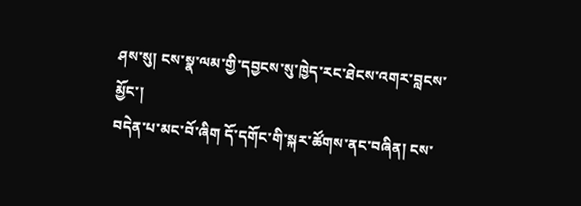ཤས་སུ། ངས་སྣ་ལམ་གྱི་དབྱངས་སུ་ཁྱེད་རང་ཐེངས་འགར་བླངས་མྱོང་།
བདེན་པ་མང་བོ་ཞིག དོ་དགོང་གི་སྐར་ཚོགས་ནང་བཞིན། ངས་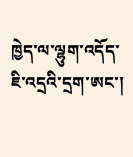ཁྱེད་ལ་ལྷུག་འདོད་ཇི་འདྲའི་དྲག་ཨང་།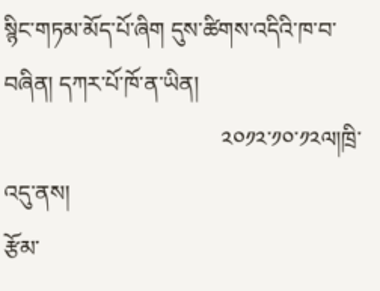སྙིང་གཏམ་མོད་པོ་ཞིག དུས་ཚིགས་འདིའི་ཁ་བ་བཞིན། དཀར་པོ་ཁོ་ན་ཡིན།
                                      ༢༠༡༢་༡༠་༡༢ལ།ཁྲི་འདུ་ནས།
རྩོམ་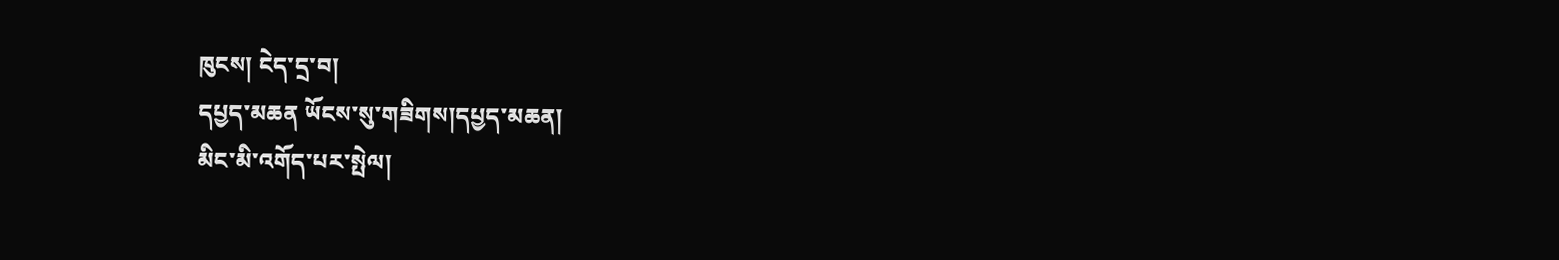ཁུངས། ངེད་དྲ་བ།
དཔྱད་མཆན ཡོངས་སུ་གཟིགས།དཔྱད་མཆན།
མིང་མི་འགོད་པར་སྤེལ།